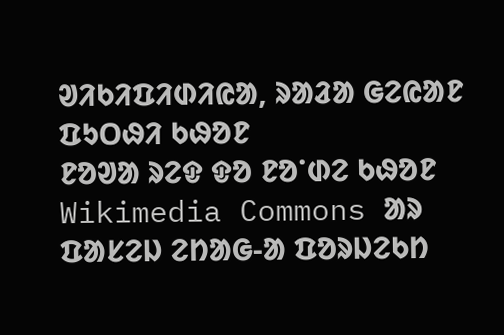ᱣᱤᱠᱤᱯᱤᱰᱤᱭᱟ, ᱨᱟᱲᱟ ᱜᱮᱭᱟᱱ ᱯᱩᱛᱷᱤ ᱠᱷᱚᱱ
ᱱᱚᱣᱟ ᱨᱮᱫ ᱫᱚ ᱱᱚᱸᱰᱮ ᱠᱷᱚᱱ Wikimedia Commons ᱟᱨ ᱯᱟᱥᱮᱡ ᱮᱴᱟᱜ-ᱟ ᱯᱚᱨᱡᱮᱠᱴ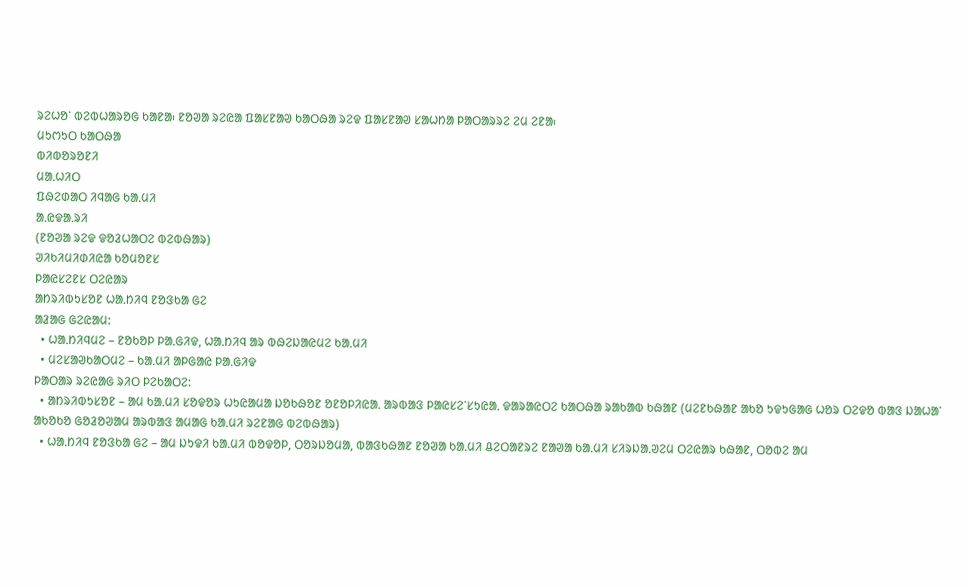ᱨᱮᱦᱚᱸ ᱵᱮᱵᱦᱟᱨᱚᱜ ᱠᱟᱱᱟ᱾ ᱱᱚᱣᱟ ᱨᱮᱭᱟ ᱯᱟᱥᱱᱟᱣ ᱠᱟᱛᱷᱟ ᱨᱮᱫ ᱯᱟᱥᱱᱟᱣ ᱥᱟᱦᱴᱟ ᱞᱟᱛᱟᱨᱨᱮ ᱮᱢ ᱮᱱᱟ᱾
ᱢᱩᱬᱩᱛ ᱠᱟᱛᱷᱟ
ᱵᱤᱵᱚᱨᱚᱱᱤ
ᱢᱟᱹᱦᱤᱛ
ᱯᱷᱮᱰᱟᱛ ᱤᱧᱟᱜ ᱠᱟᱹᱢᱤ
ᱟᱹᱭᱫᱟᱹᱨᱤ
(ᱱᱚᱣᱟ ᱨᱮᱫ ᱫᱚᱲᱦᱟᱛᱮ ᱵᱮᱵᱷᱟᱨ)
ᱣᱤᱠᱤᱢᱤᱰᱤᱭᱟ ᱠᱚᱢᱚᱱᱥ
ᱞᱟᱭᱥᱮᱱᱥ ᱛᱮᱭᱟᱨ
ᱟᱴᱨᱤᱵᱩᱥᱚᱱ ᱦᱟᱹᱴᱤᱧ ᱱᱚᱝᱠᱟ ᱜᱮ
ᱟᱲᱟᱜ ᱜᱮᱭᱟᱢ:
  • ᱦᱟᱹᱴᱤᱧᱢᱮ – ᱱᱚᱠᱚᱞ ᱞᱟᱹᱜᱤᱫ, ᱦᱟᱹᱴᱤᱧ ᱟᱨ ᱵᱷᱮᱡᱟᱭᱢᱮ ᱠᱟᱹᱢᱤ
  • ᱢᱮᱥᱟᱣᱠᱟᱛᱢᱮ – ᱠᱟᱹᱢᱤ ᱟᱞᱜᱟᱭ ᱞᱟᱹᱜᱤᱫ
ᱞᱟᱛᱟᱨ ᱨᱮᱭᱟᱜ ᱨᱤᱛ ᱞᱮᱠᱟᱛᱮ:
  • ᱟᱴᱨᱤᱵᱩᱥᱚᱱ – ᱟᱢ ᱠᱟᱹᱢᱤ ᱥᱚᱫᱚᱨ ᱦᱩᱭᱟᱢᱟ ᱡᱚᱠᱷᱚᱱ ᱚᱱᱚᱞᱤᱭᱟᱹ ᱟᱨᱵᱟᱝ ᱞᱟᱭᱥᱮᱸᱥᱩᱭᱟᱹ ᱫᱟᱨᱟᱭᱛᱮ ᱠᱟᱛᱷᱟ ᱨᱟᱠᱟᱵ ᱠᱷᱟᱱ (ᱢᱮᱱᱠᱷᱟᱱ ᱟᱠᱚ ᱩᱫᱩᱜᱟᱜ ᱦᱚᱨ ᱛᱮᱫᱚ ᱵᱟᱝ ᱡᱟᱦᱟᱸ ᱟᱠᱚᱠᱚ ᱜᱚᱲᱚᱣᱟᱢ ᱟᱨᱵᱟᱝ ᱟᱢᱟᱜ ᱠᱟᱹᱢᱤ ᱨᱮᱱᱟᱜ ᱵᱮᱵᱷᱟᱨ)
  • ᱦᱟᱹᱴᱤᱧ ᱱᱚᱝᱠᱟ ᱜᱮ – ᱟᱢ ᱡᱩᱫᱤ ᱠᱟᱹᱢᱤ ᱵᱚᱫᱚᱞ, ᱛᱚᱨᱡᱚᱢᱟ, ᱵᱟᱝᱠᱷᱟᱱ ᱱᱚᱣᱟ ᱠᱟᱹᱢᱤ ᱪᱮᱛᱟᱱᱨᱮ ᱱᱟᱣᱟ ᱠᱟᱹᱢᱤ ᱥᱤᱨᱡᱟᱹᱣᱮᱢ ᱛᱮᱭᱟᱨ ᱠᱷᱟᱱ, ᱛᱚᱵᱮ ᱟᱢ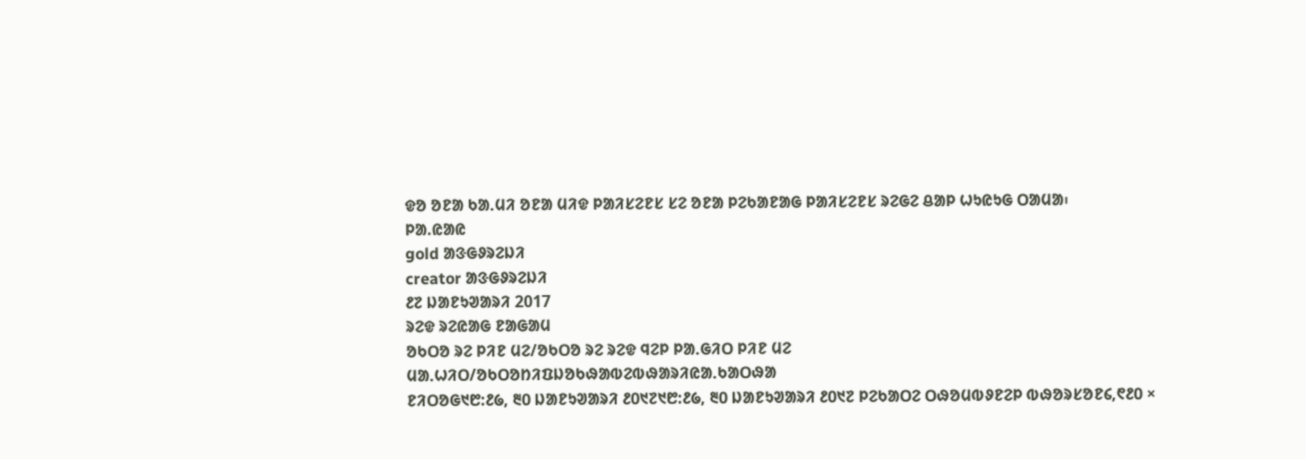ᱫᱚ ᱚᱱᱟ ᱠᱟᱹᱢᱤ ᱚᱱᱟ ᱢᱤᱫ ᱞᱟᱤᱥᱮᱱᱥ ᱥᱮ ᱚᱱᱟ ᱞᱮᱠᱟᱱᱟᱜ ᱞᱟᱤᱥᱮᱱᱥ ᱨᱮᱜᱮ ᱪᱟᱞ ᱦᱩᱭᱩᱜ ᱛᱟᱢᱟ᱾
ᱞᱟ.ᱭᱟᱭ
gold ᱟᱝᱜᱽᱨᱮᱡᱤ
creator ᱟᱝᱜᱽᱨᱮᱡᱤ
᱒᱗ ᱡᱟᱱᱩᱣᱟᱨᱤ 2017
ᱨᱮᱫ ᱨᱮᱭᱟᱜ ᱱᱟᱜᱟᱢ
ᱚᱠᱛᱚ ᱨᱮ ᱞᱤᱱ ᱢᱮ/ᱚᱠᱛᱚ ᱨᱮ ᱨᱮᱫ ᱧᱮᱞ ᱞᱟᱹᱜᱤᱛ ᱞᱤᱱ ᱢᱮ
ᱢᱟᱹᱦᱤᱛ/ᱚᱠᱛᱚᱴᱤᱯᱡᱚᱠᱷᱟᱵᱮᱵᱷᱟᱨᱤᱭᱟᱹᱠᱟᱛᱷᱟ
ᱱᱤᱛᱚᱜ᱑᱘:᱒᱙, ᱓᱐ ᱡᱟᱱᱩᱣᱟᱨᱤ ᱒᱐᱑᱗᱑᱘:᱒᱙, ᱓᱐ ᱡᱟᱱᱩᱣᱟᱨᱤ ᱒᱐᱑᱗ ᱞᱮᱠᱟᱛᱮ ᱛᱷᱚᱢᱵᱽᱱᱮᱞ ᱵᱷᱚᱨᱥᱚᱱ᱔,᱖᱒᱐ ×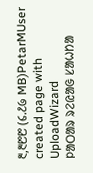᱓,᱓᱘᱘ (᱔.᱒᱙ MB)PetarMUser created page with UploadWizard
ᱞᱟᱛᱟᱨ ᱨᱮᱭᱟᱜ ᱥᱟᱦᱴᱟ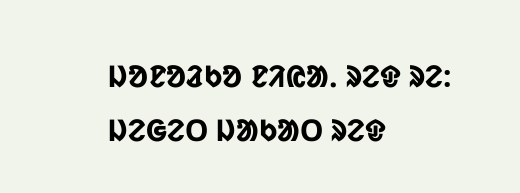ᱡᱚᱱᱚᱲᱠᱚ ᱱᱤᱭᱟᱹ ᱨᱮᱫ ᱨᱮ:
ᱡᱮᱜᱮᱛ ᱡᱟᱠᱟᱛ ᱨᱮᱫ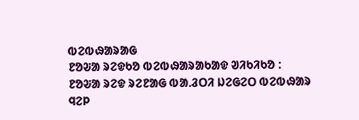ᱵᱮᱵᱷᱟᱨᱟᱜ
ᱱᱚᱶᱟ ᱨᱮᱫᱠᱚ ᱵᱮᱵᱷᱟᱨᱟᱠᱟᱫ ᱣᱤᱠᱤᱠᱚ :
ᱱᱚᱶᱟ ᱨᱮᱫ ᱨᱮᱱᱟᱜ ᱵᱟᱹᱲᱛᱤ ᱡᱮᱜᱮᱛ ᱵᱮᱵᱷᱟᱨ ᱧᱮᱞ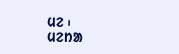ᱢᱮ ᱾
ᱢᱮᱴᱟ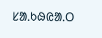ᱥᱟᱹᱠᱷᱭᱟᱹᱛ